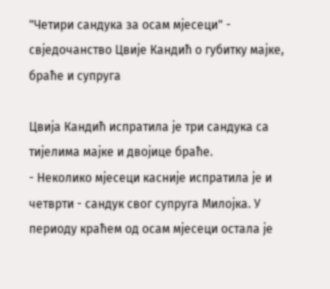"Четири сандука за осам мјесеци" - свједочанство Цвије Кандић о губитку мајке, браће и супруга

Цвија Кандић испратила је три сандука са тијелима мајке и двојице браће.
- Неколико мјесеци касније испратила је и четврти - сандук свог супруга Милојка. У периоду краћем од осам мјесеци остала је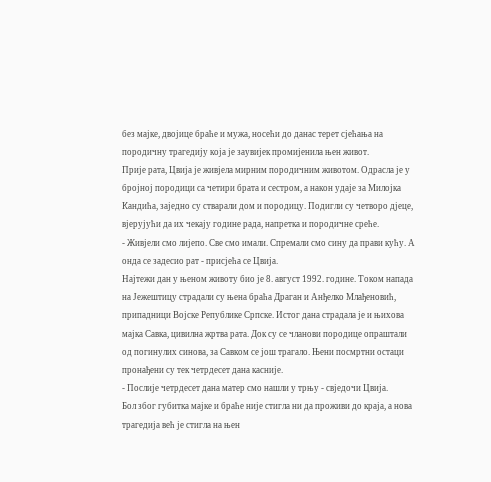без мајке, двојице браће и мужа, носећи до данас терет сјећања на породичну трагедију која је заувијек промијенила њен живот.
Прије рата, Цвија је живјела мирним породичним животом. Одрасла је у бројној породици са четири брата и сестром, а након удаје за Милојка Кандића, заједно су стварали дом и породицу. Подигли су четворо дјеце, вјерујући да их чекају године рада, напретка и породичне среће.
- Живјели смо лијепо. Све смо имали. Спремали смо сину да прави кућу. А онда се задесио рат - присјећа се Цвија.
Најтежи дан у њеном животу био је 8. август 1992. године. Током напада на Јежештицу страдали су њена браћа Драган и Анђелко Млађеновић, припадници Војске Републике Српске. Истог дана страдала је и њихова мајка Савка, цивилна жртва рата. Док су се чланови породице опраштали од погинулих синова, за Савком се још трагало. Њени посмртни остаци пронађени су тек четрдесет дана касније.
- Послије четрдесет дана матер смо нашли у трњу - свједочи Цвија.
Бол због губитка мајке и браће није стигла ни да проживи до краја, а нова трагедија већ је стигла на њен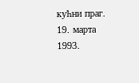кућни праг. 19. марта 1993.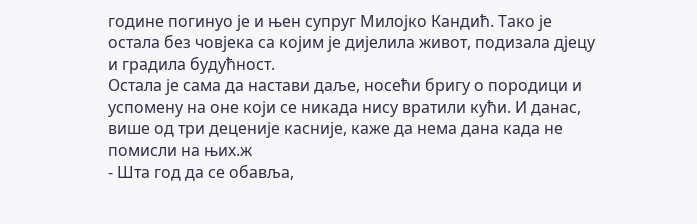године погинуо је и њен супруг Милојко Кандић. Тако је остала без човјека са којим је дијелила живот, подизала дјецу и градила будућност.
Остала је сама да настави даље, носећи бригу о породици и успомену на оне који се никада нису вратили кући. И данас, више од три деценије касније, каже да нема дана када не помисли на њих.ж
- Шта год да се обавља,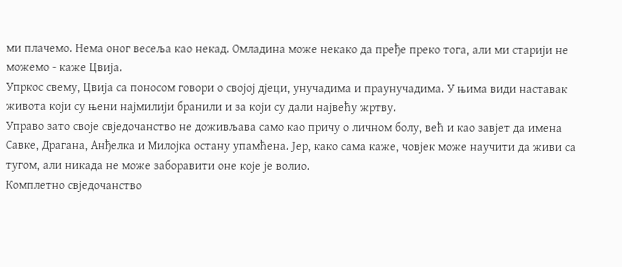ми плачемо. Нема оног весеља као некад. Омладина може некако да пређе преко тога, али ми старији не можемо - каже Цвија.
Упркос свему, Цвија са поносом говори о својој дјеци, унучадима и праунучадима. У њима види наставак живота који су њени најмилији бранили и за који су дали највећу жртву.
Управо зато своје свједочанство не доживљава само као причу о личном болу, већ и као завјет да имена Савке, Драгана, Анђелка и Милојка остану упамћена. Јер, како сама каже, човјек може научити да живи са тугом, али никада не може заборавити оне које је волио.
Комплетно свједочанство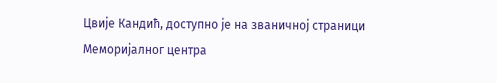Цвије Кандић, доступно је на званичној страници Меморијалног центра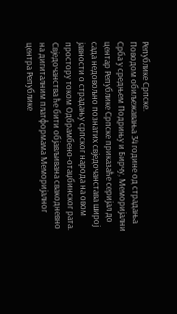Републике Српске.
Поводом обиљежавања 34 године од страдања Срба у средњем Подрињу и Бирчу, Меморијални центар Републике Српске приказаће серијал до сада недовољно познатих свједочанстава широј јавности о страдању српског народа на овом простору током Одбрамбено-отаџбинског рата.
Свједочанства ће бити објављивана свакодневно на дигиталним платформама Меморијалног центра Републике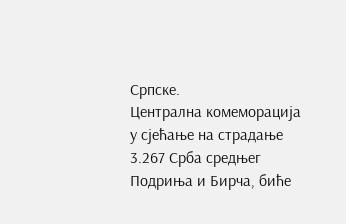Српске.
Централна комеморација у сјећање на страдање 3.267 Срба средњег Подриња и Бирча, биће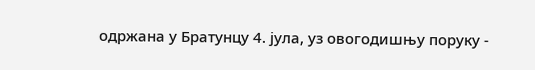одржана у Братунцу 4. јула, уз овогодишњу поруку -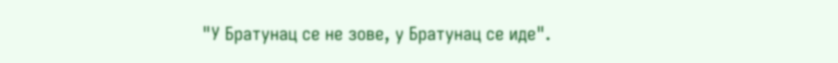"У Братунац се не зове, у Братунац се иде".